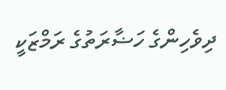ދިވެހިންގެ ހަޟާރަތުގެ ރަމްޒަކީ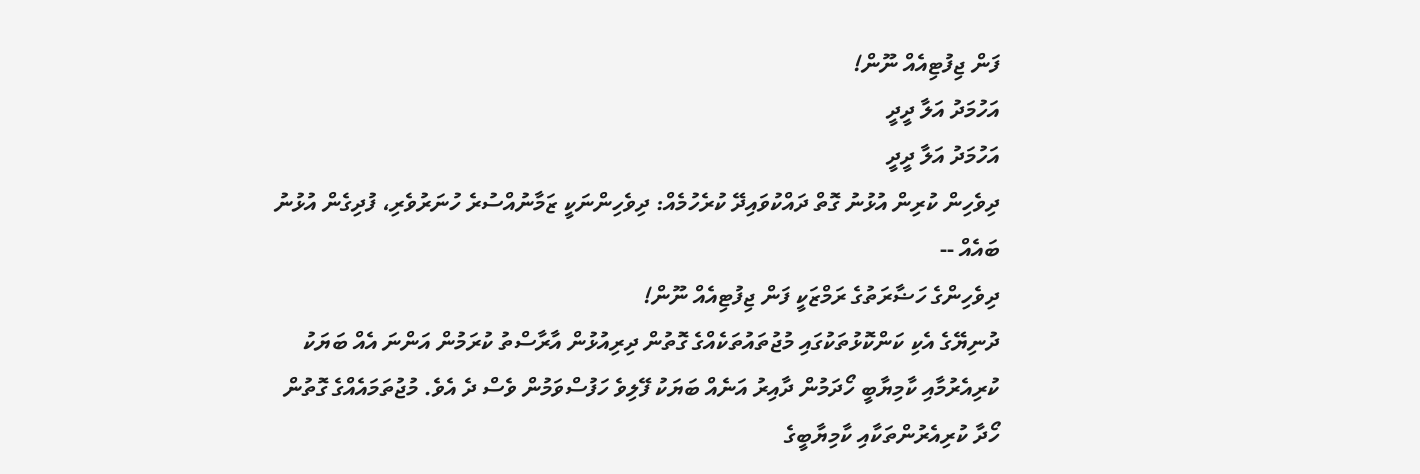ފަން ޖިފުޓިއެއް ނޫން!
އަހުމަދު އަލާ ދީދީ
އަހުމަދު އަލާ ދީދީ
ދިވެހިން ކުރިން އުޅުނު ގޮތް ދައްކުވައިދޭ ކުރެހުމެއް: ދިވެހިންނަކީ ޒަމާނުއްސުރެ ހުނަރުވެރި، ފުދިގެން އުޅުނު ބައެއް --
ދިވެހިންގެ ހަޟާރަތުގެ ރަމްޒަކީ ފަން ޖިފުޓިއެއް ނޫން!
ދުނިޔޭގެ އެކި ކަންކޮޅުތަކުގައި މުޖުތައުތަކެއްގެ ގޮތުން ދިރިއުޅުން އާރާސްތު ކުރަމުން އަންނަ އެއް ބަޔަކު ކުރިއެރުމާއި ކާމިޔާބީ ހޯދަމުން ދާއިރު އަނެއް ބަޔަކު ފޭލިވެ ހަފުސްވަމުން ވެސް ދެ އެވެ. މުޖުތަމައެއްގެ ގޮތުން ހޯދާ ކުރިއެރުންތަކާއި ކާމިޔާބީގެ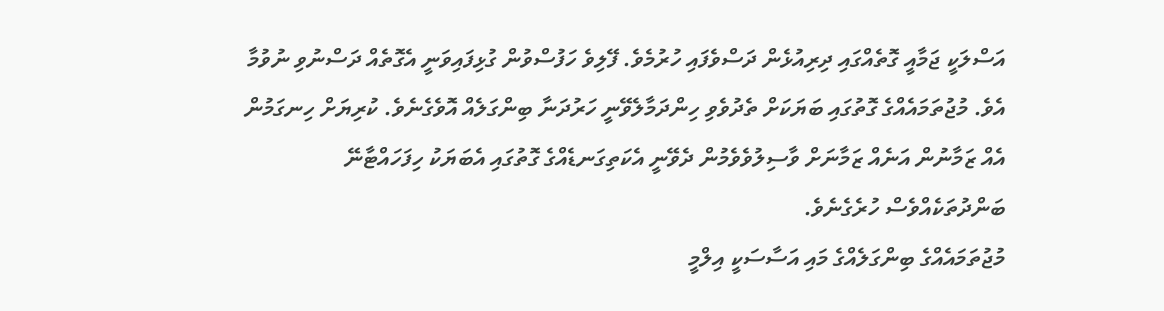އަސްލަކީ ޖަމާއީ ގޮތެއްގައި ދިރިއުޅެން ދަސްވެފައި ހުރުމެވެ. ފޭލިވެ ހަފުސްވުން ގުޅިފައިވަނީ އެގޮތެއް ދަސްނުވި ނުވުމާ އެވެ. މުޖުތަމައެއްގެ ގޮތުގައި ބަޔަކަށް ތެދުވެވި ހިންދަމާލެވޭނީ ހަރުދަނާ ބިންގަލެއް އޮވެގެނެވެ. ކުރިޔަށް ހިނގަމުން އެއް ޒަމާނުން އަނެއް ޒަމާނަށް ވާސިލުވެވެމުން ދެވޭނީ އެކަތިގަނޑެއްގެ ގޮތުގައި އެބަޔަކު ހިފަހައްޓާނޭ ބަންދުތަކެއްވެސް ހުރެގެނެވެ.
މުޖުތަމައެއްގެ ބިންގަލެއްގެ މައި އަސާސަކީ އިލްމީ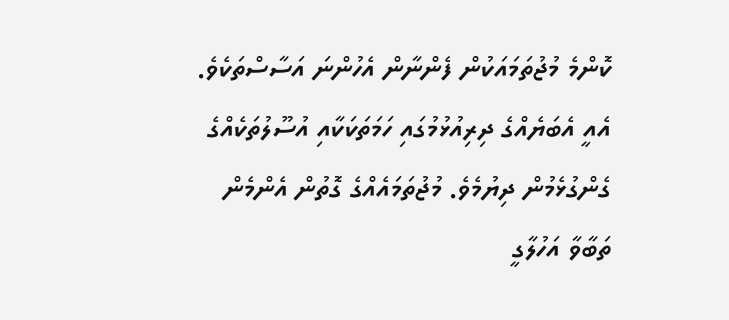ކޮންމެ މުޖުތަމައަކުން ފެންނާން އެހުންނަ އަސާސްތަކެވެ. އެއީ އެބަޔެއްގެ ދިރިއުޅުމުގައި ހަމަތަކަކާއި އުސޫލުތަކެއްގެ ގެންގުޅެމުން ދިޔުމެވެ. މުޖުތަމައެއްގެ ގޮތުން އެންމެން ތަބާވާ އަހުލާގީ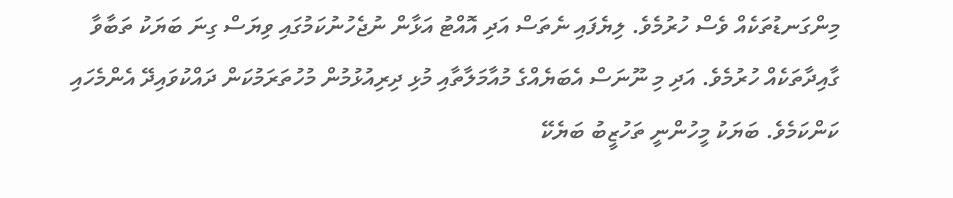މިންގަނޑުތަކެއް ވެސް ހުރުމެވެ. ލިޔެފައި ނެތަސް އަދި އޮއްޓު އަޅާން ނުޖެހުނުކަމުގައި ވިޔަސް ގިނަ ބަޔަކު ތަބާވާ ގާއިދާތަކެއް ހުރުމެވެ. އަދި މި ނޫނަސް އެބަޔެއްގެ މުއާމަލާތާއި މުޅި ދިރިއުޅުމުން މުހުތަރަމުކަން ދައްކުވައިދޭ އެންމެހައި ކަންކަމެވެ. ބަޔަކު މީހުންނީ ތަހުޒީބު ބަޔެކޭ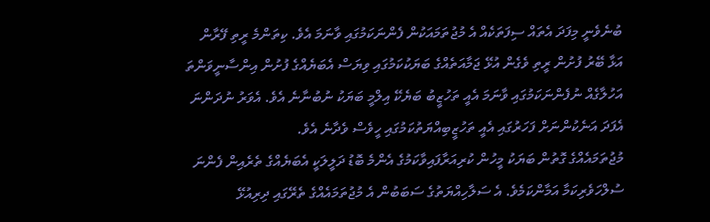ބުނެވެނީ މިފަދަ އެތައް ސިފަތަކެއް އެ މުޖުތަމައަކުން ފެންނަކަމުގައި ވާނަމަ އެވެ. ކިތަންމެ ރީތި ފޭރާން އަޅާ ބޭރު ފުށުން ރީތި ވެގެން އުޅޭ ޖަމާއަތެއްގެ ބަޔަކުކަމުގައި ވިޔަސް އެބަޔެއްގެ ފުށުން އިންސާނީވަންތަ އަހުލާގެއް ނުފެންނަކަމުގައި ވާނަމަ އެއީ ތަހުޒީބު ބަޔެކޭ އިލްމީ ބަޔަކު ނުބުނާނެ އެވެ. އެވަރު ނުދަންނަ އެފަދަ އަނެކުންނަށް ފަހަރުގައި އެއީ ތަހުޒީބިއްޔަތުކަމުގައި ހީވެސް ވެދާނެ އެވެ.
މުޖުތަމައެއްގެ ގޮތުން ބަޔަކު މީހުން ކުރިއަރާފައިވާކަމުގެ އެންމެ ބޮޑު ދަލީލަކީ އެބަޔެއްގެ ތެރެއިން ފެންނަ ސުލްހަވެރިކަމާ އަމާންކަމެވެ. އެ ސަލާހިއްޔަތުގެ ސަބަބުން އެ މުޖުތަމައެއްގެ ތެރޭގައި ދިރިއުޅޭ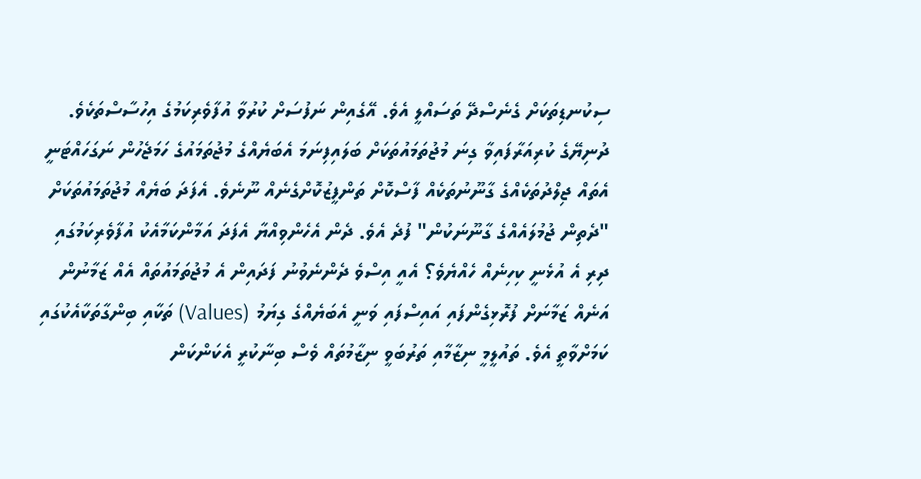ސިކުނޑިތަކަށް ގެނެސްދޭ ތަސައްލީ އެވެ. އޭގެއިން ނަފުސަށް ކުރުވާ އުފާވެރިކަމުގެ އިހުސާސްތަކެވެ. ދުނިޔޭގެ ކުރިއަރާފައިވާ ގިނަ މުޖުތަމައުތަކަށް ބަލައިފިނަމަ އެބަޔެއްގެ މުޖުތަމައުގެ ހަމަޖެހުން ނަގަހައްޓަނީ އެތައް ޖިލްދުތަކެއްގެ ގާނޫނުތަކެއް ފާސްކޮށް ތަންފީޒުކޮށްގެނެއް ނޫނެވެ. އެފަދަ ބަޔެއް މުޖުތަމައުތަކަށް "ދެތިން ޖުމުލައެއްގެ ގާނޫނަކުން" ފުދެ އެވެ. ދެން އެހެންވިއްޔާ އެފަދަ އަމާންކަމާއެކު އުފާވެރިކަމުގައި ދިރި އެ އުޅެނީ ކިހިނެއް ހެއްޔެވެ؟ އެއީ އިސްވެ ދެންނެވުނު ފަދައިން އެ މުޖުތަމައުތައް އެއް ޒަމާނުން އަނެއް ޒަމާނަށް ފުރޮޅިގެންފައި އައިސްފައި ވަނީ އެބަޔެއްގެ ގިޔަމު (Values) ތަކާއި ބިންގާތަކާއެކުގައި ކަމަށްވާތީ އެވެ. ތައުލީމީ ނިޒާމާއި ތަރުބަވީ ނިޒާމުތައް ވެސް ބިނާކުރީ އެކަންކަން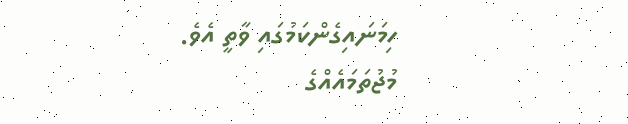ހިމަނައިގެންކަމުގައި ވާތީ އެވެ.
މުޖުތަމައެއްގެ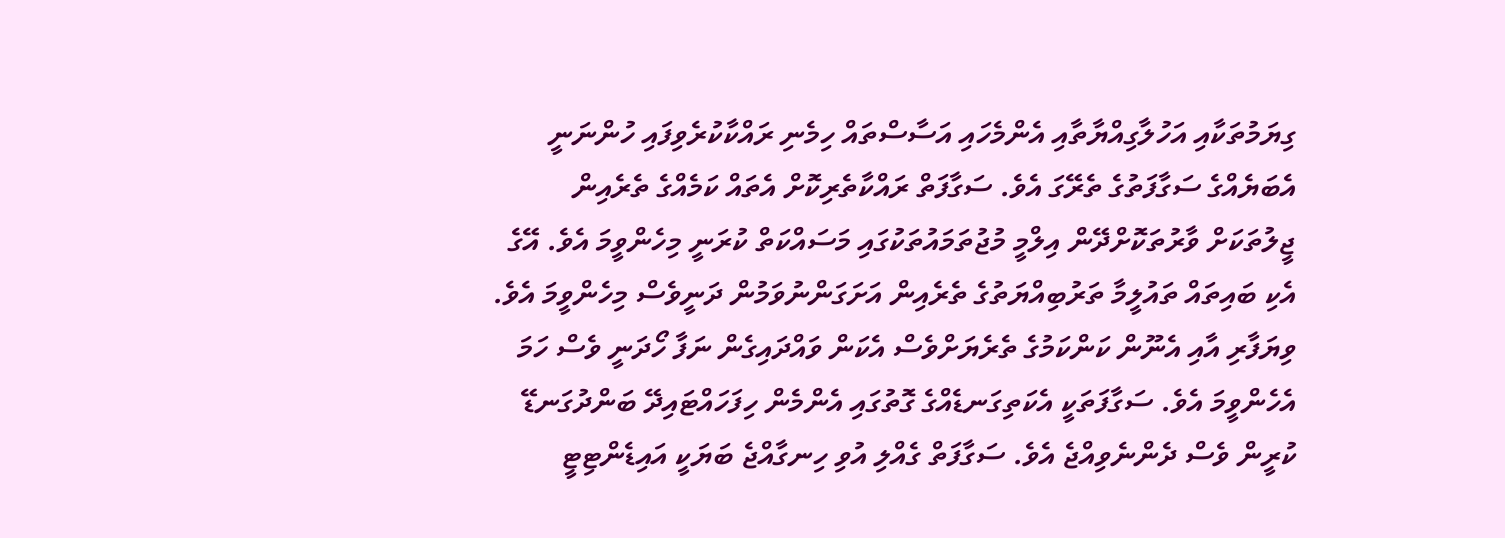ގިޔަމުތަކާއި އަހުލާގިއްޔާތާއި އެންމެހައި އަސާސްތައް ހިމެނި ރައްކާކުރެވިފައި ހުންނަނީ އެބަޔެއްގެ ސަގާފަތުގެ ތެރޭގަ އެވެ. ސަގާފަތް ރައްކާތެރިކޮށް އެތައް ކަމެއްގެ ތެރެއިން ޖީލުތަކަށް ވާރުތަކޮށްދޭން އިލްމީ މުޖުތަމައުތަކުގައި މަސައްކަތް ކުރަނީ މިހެންވީމަ އެވެ. އޭގެ އެކި ބައިތައް ތައުލީމާ ތަރުބިއްޔަތުގެ ތެރެއިން އަށަގަންނުވަމުން ދަނީވެސް މިހެންވީމަ އެވެ. ވިޔަފާރި އާއި އެނޫން ކަންކަމުގެ ތެރެޔަށްވެސް އެކަން ވައްދައިގެން ނަފާ ހޯދަނީ ވެސް ހަމަ އެހެންވީމަ އެވެ. ސަގާފަތަކީ އެކަތިގަނޑެއްގެ ގޮތުގައި އެންމެން ހިފަހައްޓައިދޭ ބަންދުގަނޑޭ ކުރީން ވެސް ދެންނެވިއްޖެ އެވެ. ސަގާފަތް ގެއްލި އުވި ހިނގާއްޖެ ބަޔަކީ އައިޑެންޓިޓީ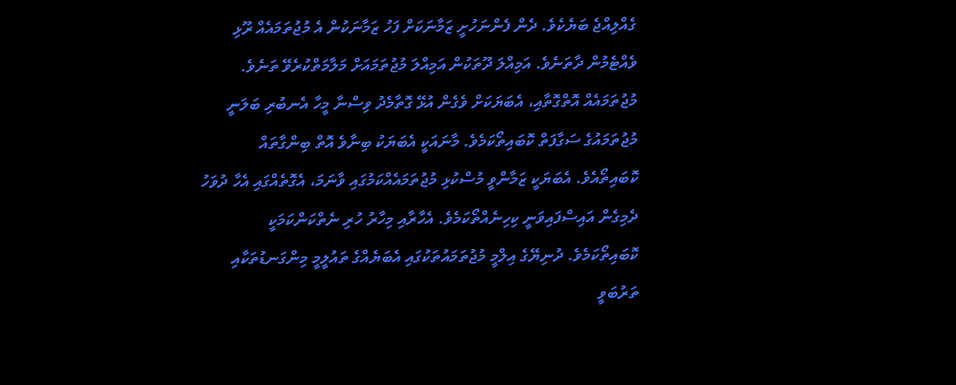ގެއްލިއްޖެ ބަޔެކެވެ. ދެން ފެންނަހުށީ ޒަމާނަކަށް ފަހު ޒަމާނަކުން އެ މުޖުތަމައެއް ރޫޅި ވެއްޓެމުން ދާތަނެވެ. އަމިއްލަ ދޫތަކުން އަމިއްލަ މުޖުތަމައަށް މަލާމަތްކުރެވޭ ތަނެވެ.
މުޖުތަމައެއް އޮތްގޮތާއި، އެބަޔަކަށް ވެގެން އުޅޭ ގޮތާމެދު ވިސްނާ މީހާ އެނބުރި ބަލަނީ މުޖުތަމައުގެ ސަގާފަތް ކޮބައިތޯކަމެވެ. މާނައަކީ އެބަޔަކު ބިނާވެ އޮތް ބިންގާތައް ކޮބައިތޯއެވެ. އެބަޔަކީ ޒަމާންވީ މުސްކުޅި މުޖުތަމައެއްކަމުގައި ވާނަމަ، އެގޮތެއްގައި އެހާ ދުވަހު ދެމިގެން އައިސްފައިވަނީ ކިހިނެއްތޯކަމެވެ. އެހާރާއި މިހާރު ހުރި ނެތްކަންކަމަކީ ކޮބައިތޯކަމެވެ. ދުނިޔޭގެ އިލްމީ މުޖުތަމައުތަކުގައި އެބަޔެއްގެ ތައުލީމީ މިންގަނޑުތަކާއި ތަރުބަވީ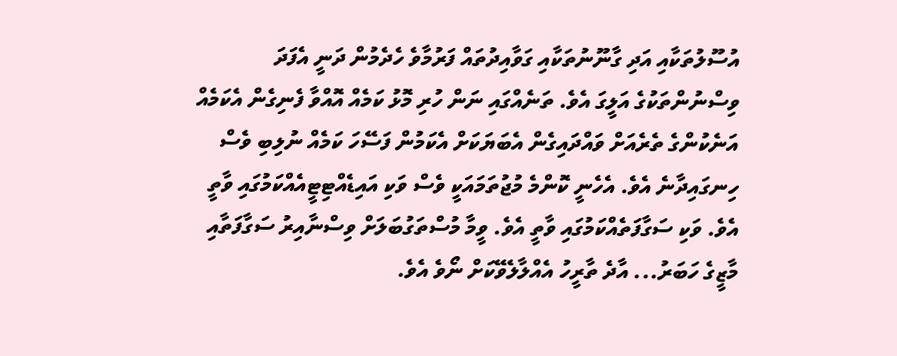އުސޫލުތަކާއި އަދި ގާނޫނުތަކާއި ގަވާއިދުތައް ފަރުމާވެ ހެދެމުން ދަނީ އެފަދަ ވިސްނުންތަކުގެ އަލީގަ އެވެ. ތަނެއްގައި ނަން ހުރި މޮޅު ކަމެއް އޮއްވާ ފެނިގެން އެކަމެއް އަނެކުންގެ ތެރެއަށް ވައްދައިގެން އެބަޔަކަށް އެކަމުން ފަސޭހަ ކަމެއް ނުލިބި ވެސް ހިނގައިދާނެ އެވެ. އެހެނީ ކޮންމެ މުޖުތަމައަކީ ވެސް ވަކި އައިޑެއްޓިޓީއެއްކަމުގައި ވާތީ އެވެ. ވަކި ސަގާފަތެއްކަމުގައި ވާތީ އެވެ. ވީމާ މުސްތަގުބަލަށް ވިސްނާއިރު ސަގާފަތާއި މާޒީގެ ހަބަރު... އާދެ ތާރީހު އެއްލާލެވޭކަށް ނޯވެ އެވެ.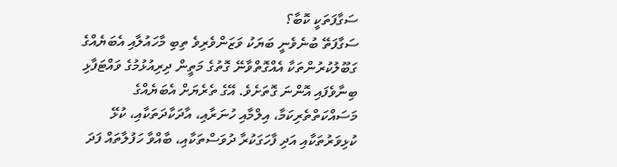ސަގާފަތަކީ ކޮބާ؟
ސަގާފަތޭ ބުނެވެނީ ބަޔަކު ވަޒަންވެރިވެ ތިބި މާހައުލާއި އެބަޔެއްގެ ގަބޫލުކުރުންތަކާ އެއްގޮތްވާނޭ ގޮތުގެ މަތީން ދިރިއުޅުމުގެ ވައްޓަފާޅި ބިނާވެފައި އޮންނަ ގޮތަށެވެ. އޭގެ ތެރެޔަށް އެބަޔެއްގެ މަސައްކަތްތެރިކަމާ، އިލްމާއި ހުނަރާއި، އާދަކާދަތަކާއި، ކުޅޭ ކުޅިވަރުތަކާއި އަދި ފާހަގަކުރާ ދުވަސްތަކާއި، ބާއްވާ ހަފުލާތައް ފަދަ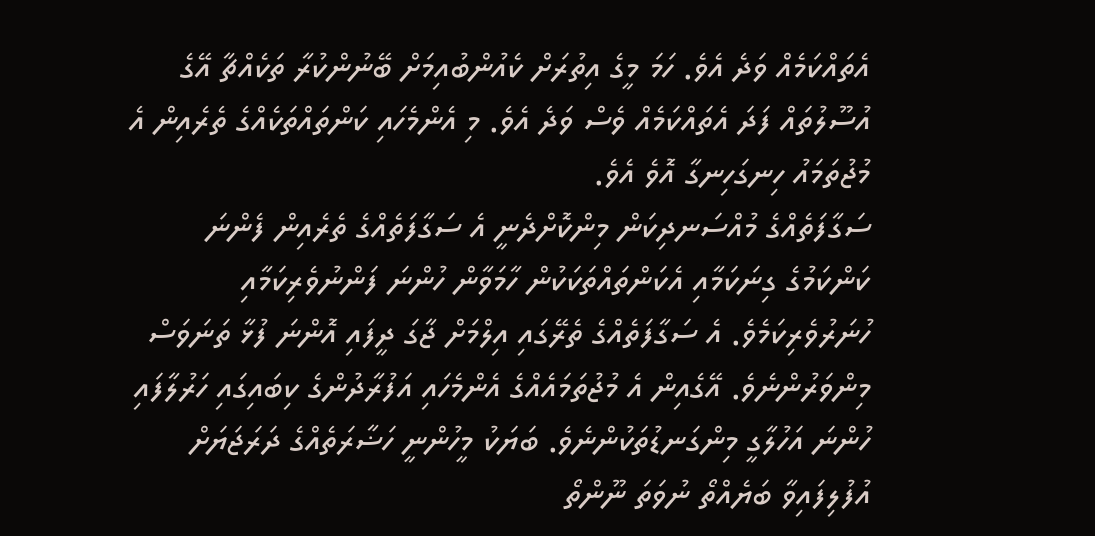އެތައްކަމެއް ވަދެ އެވެ. ހަމަ މީގެ އިތުރަށް ކެއުންބުއިމަށް ބޭނުންކުރާ ތަކެއްޗާ އޭގެ އުސޫލުތައް ފަދަ އެތައްކަމެއް ވެސް ވަދެ އެވެ. މި އެންމެހައި ކަންތައްތަކެއްގެ ތެރެއިން އެ މުޖުތަމައު ހިނގަހިނގާ އޮވެ އެވެ.
ސަގާފަތެއްގެ މުއްސަނދިކަން މިންކޮށްދެނީ އެ ސަގާފަތެއްގެ ތެރެއިން ފެންނަ ކަންކަމުގެ ގިނަކަމާއި އެކަންތައްތަކަކުން ހާމަވާން ހުންނަ ފަންނުވެރިކަމާއި ހުނަރުވެރިކަމެވެ. އެ ސަގާފަތެއްގެ ތެރޭގައި އިލްމަށް ޖާގަ ދީފައި އޮންނަ ފުޅާ ތަނަވަސް މިންވަރުންނެވެ. އޭގެއިން އެ މުޖުތަމައެއްގެ އެންމެހައި އަފުރާދުންގެ ކިބައިގައި ހަރުލާފައި ހުންނަ އަހުލާގީ މިންގަނޑުތަކުންނެވެ. ބަޔަކު މީހުންނީ ހަޟާރަތެއްގެ ދަރަޖަޔަށް އުފުލިފައިވާ ބަޔެއްތޯ ނުވަތަ ނޫންތޯ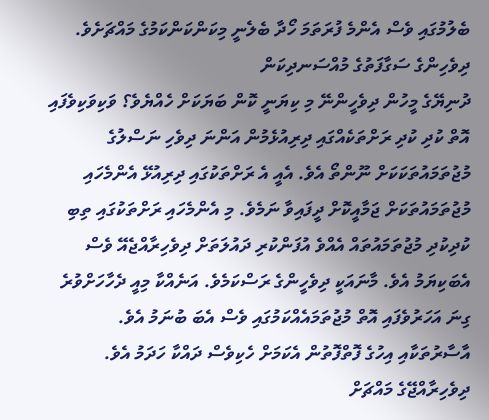ބެލުމުގައި ވެސް އެންމެ ފުރަތަމަ ހޯދާ ބެލެނީ މިކަންކަންކަމުގެ މައްޗަށެވެ.
ދިވެހިންގެ ސަގާފަތުގެ މުއްސަނދިކަން
ދުނިޔޭގެ މީހުން ދިވެހީންނޭ މި ކިޔަނީ ކޮން ބަޔަކަށް ހެއްޔެވެ؟ ވަކިވަކިވެފައި އޮތް ކުދި ކުދި ރަށްތަކެއްގައި ދިރިއުޅެމުން އަންނަ ދިވެހި ނަސްލުގެ މުޖުތަމައުތަކަކަށް ނޫންތޯ އެވެ. އެއީ އެ ރަށްތަކުގައި ދިރިއުޅޭ އެންމެހައި މުޖުތަމައުތަކަށް ޖަމާއީކޮށް ދީފައިވާ ނަމެވެ. މި އެންމެހައި ރަށްތަކުގައި ތިބި ކުދިކުދި މުޖުތަމައުތައް އެއްވެ އުފަންކުރި ދައުލަތަށް ދިވެހިރާއްޖެއޭ ވެސް އެބަކިޔަމު އެވެ. މާނައަކީ ދިވެހީންގެ ރަސްކަމެވެ. އަނެއްކާ މިއީ ދެހާހަށްވުރެ ގިނަ އަހަރުވެފައި އޮތް މުޖުތަމައެއްކަމުގައި ވެސް އެބަ ބުނަމު އެވެ. އާސާރުތަކާއި އިހުގެ ފޮތްފޮތުން އެކަމަށް ހެކިވެސް ދައްކާ ހަދަމު އެވެ. ދިވެހިރާއްޖޭގެ މައްޗަށް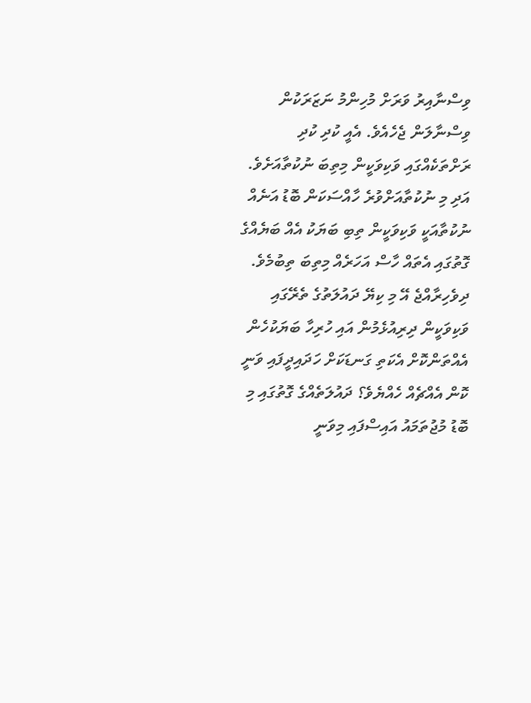ވިސްނާއިރު ވަރަށް މުހިންމު ނަޒަރަކުން ވިސްނާލަން ޖެހެއެވެ. އެއީ ކުދި ކުދި ރަށްތަކެއްގައި ވަކިވަކީން މިތިބަ ނުކުތާއަށެވެ. އަދި މި ނުކުތާއަށްވުރެ ހާއްސަކަން ބޮޑު އަނެއް ނުކުތާއަކީ ވަކިވަކީން ތިބި ބަޔަކު އެއް ބަޔެއްގެ ގޮތުގައި އެތައް ހާސް އަހަރެއް މިތިބަ ތިބުމެވެ.
ދިވެހިރާއްޖެ އޭ މި ކިޔޭ ދައުލަތުގެ ތެރޭގައި ވަކިވަކީން ދިރިއުޅެމުން އައި ހުރިހާ ބަޔަކުހެން އެއްތަންކޮށް އެކަތި ގަނޑަކަށް ހަދައިދީފައި ވަނީ ކޮން އެއްޗެއް ހެއްޔެވެ؟ ދައުލަތެއްގެ ގޮތުގައި މި ބޮޑު މުޖުތަމައު އައިސްފައި މިވަނީ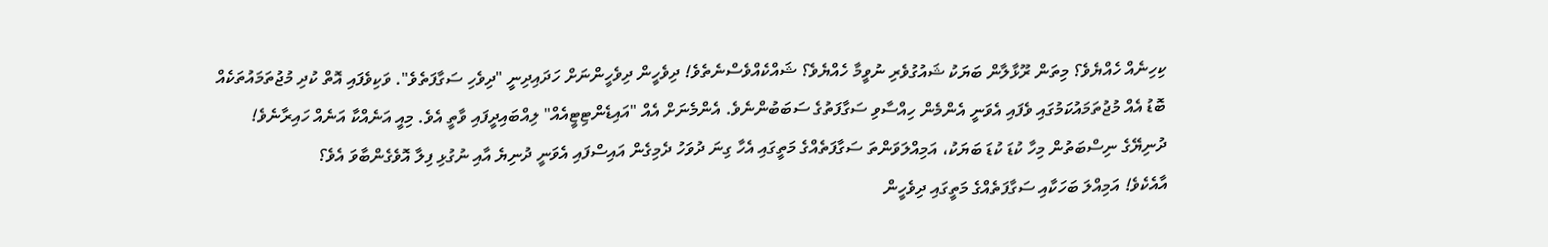ކިހިނެއް ހެއްޔެވެ؟ މިތަން ރޫޅާލާން ބަޔަކު ޝައުގުވެރި ނުވީމާ ހެއްޔެވެ؟ ޝައްކެއްވެސްނެތެވެ! ދިވެހީން ދިވެހީންނަށް ހަދައިދިނީ "ދިވެހި ސަގާފަތެވެ". ވަކިވެފައި އޮތް ކުދި މުޖުތަމައުތަކެއް ބޮޑު އެއް މުޖުތަމައުކަމުގައި ވެފައި އެވަނީ އެންމެން ހިއްސާވި ސަގާފަތުގެ ސަބަބުންނެވެ. އެންމެނަށް އެއް "އައިޑެންޓިޓީއެއް" ލިއްބައިދީފައި ވާތީ އެވެ. މިއީ އަނެއްކާ އަނެއް ހައިރާނެވެ! ދުނިޔޭގެ ނިސްބަތުން މިހާ ކުޑަ ކުޑަ ބަޔަކު، އަމިއްލަވަންތަ ސަގާފަތެއްގެ މަތީގައި އެހާ ގިނަ ދުވަހު ދެމިގެން އައިސްފައި އެވަނީ ދުނިޔެ އާއި ނުގުޅި ފިލާ އޮވެގެންބާވަ އެވެ؟
އާއެކެވެ! އަމިއްލަ ބަހަކާއި ސަގާފަތެއްގެ މަތީގައި ދިވެހީން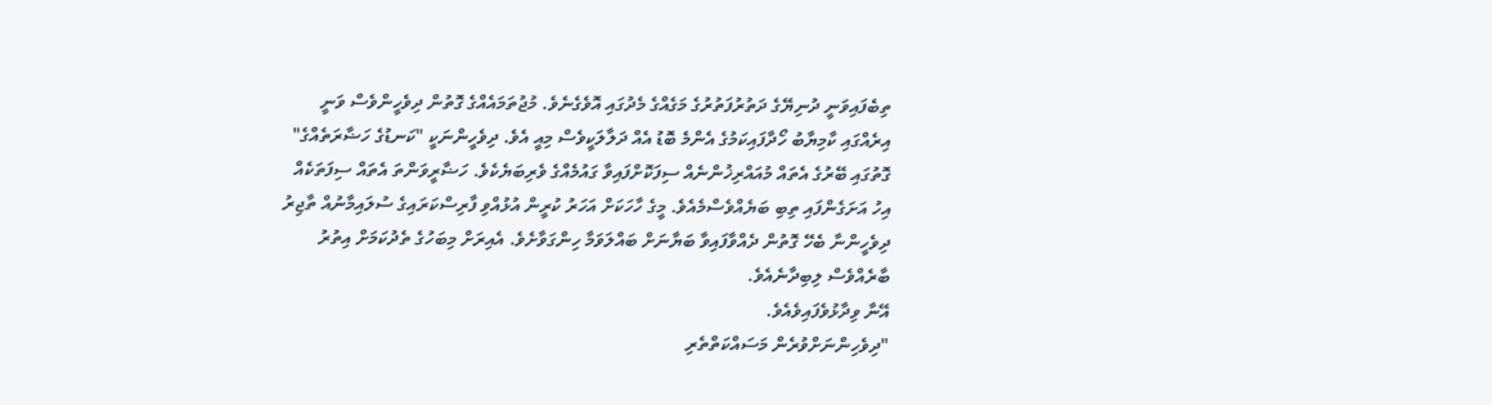ތިބެފައިވަނީ ދުނިޔޭގެ ދަތުރުފަތުރުގެ މަގެއްގެ މެދުގައި އޮވެގެނެވެ. މުޖުތަމައެއްގެ ގޮތުން ދިވެހީންވެސް ވަނީ އިރެއްގައި ކާމިޔާބު ހޯދާފައިކަމުގެ އެންމެ ބޮޑު އެއް ދަލާލަކީވެސް މިއީ އެވެ. ދިވެހީންނަކީ "ކަނޑުގެ ހަޟާރަތެއްގެ" ގޮތުގައި ބޭރުގެ އެތައް މުއައްރިޚުންނެއް ސިފަކޮށްފައިވާ ގައުމެއްގެ ވެރިބަޔެކެވެ. ހަޟާރީވަންތަ އެތައް ސިފަތަކެއް އިހު އަށަގެންފައި ތިބި ބަޔެއްވެސްމެއެވެ. މީގެ ހާހަކަށް އަހަރު ކުރީން އުޅުއްވި ފާރިސްކަރައިގެ ސުލައިމާނުއް ތާޖިރު ދިވެހީންނާ ބެހޭ ގޮތުން ދެއްވާފައިވާ ބަޔާނަށް ބައްލަވަމާ ހިންގަވާށެވެ. އެއިރަށް މިބަހުގެ ތެދުކަމަށް އިތުރު ބާރެއްވެސް ލިބިދާނެއެވެ.
އޭނާ ވިދާޅުވެފައިވެއެވެ.
"ދިވެހިންނަށްވުރެން މަސައްކަތްތެރި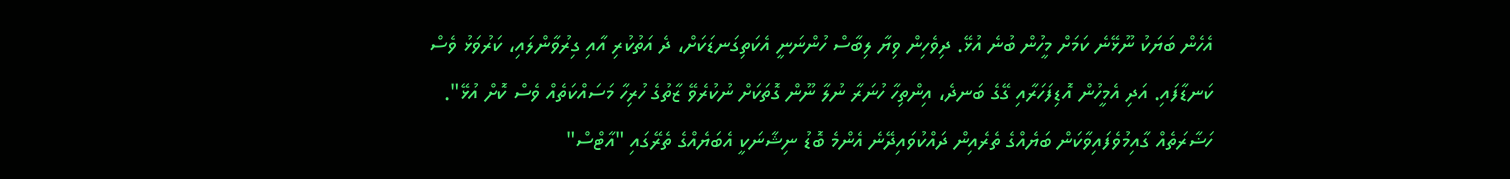އެހެން ބަޔަކު ނޫޅޭނެ ކަމަށް މީހުން ބުނެ އުޅޭ. ދިވެހިން ވިޔާ ލިބާސް ހުންނަނީ އެކަތިގަނޑަކަށް، ދެ އަތުކުރި އާއި ގިރުވާންލައި، ކަރުވަޅު ވެސް ކަނޑާފައި. އަދި އެމީހުން އޮޑިފަހަރާއި ގޭގެ ބަނދެ، އިންތިހާ ހުނަރާ ނުލާ ނޫން ގޮތަކަށް ނުކުރެވޭ ޒާތުގެ ހުރިހާ މަސައްކަތެއް ވެސް ކޮށް އުޅޭ".
ހަޟާރަތެއް ގާއިމުވެފައިވާކަން ބަޔެއްގެ ތެރެއިން ދައްކުވައިދޭނެ އެންމެ ބޮޑު ނިޝާނަކީ އެބަޔެއްގެ ތެރޭގައި "އާޓްސް"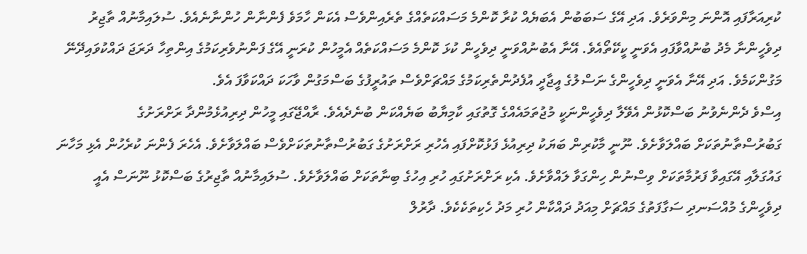ކުރިއަރާފައި އޮންނަ މިންވަރެވެ. އަދި އޭގެ ސަބަބުން އެބަޔެއް ކުރާ ކޮންމެ މަސައްކަތެއްގެ ތެރެއިންވެސް އެކަން ހާމަވެ ފެންނާން ހުންނާނެއެވެ. ސުލައިމާނުއް ތާޖިރު ދިވެހީންނާ މެދު ބުނުއްވާފައި އެވަނީ ކީކޭތޯއެވެ. އޭނާ އެބުނުއްވަނީ ދިވެހީން ކުޅަ ކޮންމެ މަސައްކަތެއް އެމީހުން ކުރަނީ އޭގެ ފަންނުވެރިކަމުގެ އިންތިހާ ދަރަޖަ ދައްކުވައިދޭނޭ މަގުންކަމެވެ. އަދި އޭނާ އެވަނީ ދިވެހީންގެ ނަސްލުގެ އީޖާދީ އުފެދުންތެރިކަމުގެ މައްޗަށްވެސް ތައުރީފުގެ ބަސްމަގުން ވާހަކަ ދައްކަވާފަ އެވެ.
އިސްވެ ދެންނެވުނު ބަސްކޮޅުން އެވޭލާ ދިވެހީންނަކީ މުޖުތަމައެއްގެ ގޮތުގައި ކާމިޔާބު ބަޔެއްކަން ބުނެދެއެވެ. ރާއްޖޭގައި މީހުން ދިރިއުޅެމުންދާ ރަށްރަށުގެ ގަބުރުސްތާނުތަކަށް ބައްލަވާށެވެ. ނޫނީ މާކުރިން ބަޔަކު ދިރިއުޅެ ފަޅުކޮށްފައި އެހުރި ރަށްރަށުގެ ގަބުރުސްތާނުތަކަށްވެސް ބައްލަވާށެވެ. އެހެރަ ފެންނަ ކުރެހުން އެޅި މަހާނަ ގައުގަލާއި އޭގައިވާ ފަރުމާތަކަށް ވިސްނުން ހިންގަވާ ލައްވާށެވެ. އެކި ރަށްރަށުގައި ހުރި އިހުގެ ބިނާތަކަށް ބައްލަވާށެވެ. ސުލައިމާނުއް ތާޖިރުގެ ބަސްކޮޅު ނޫނަސް އެއީ ދިވެހީންގެ މުއްސަނދި ސަގާފަތުގެ މައްޗަށް މިއަދު ދައްކާން ހުރި މަދު ހެކިތަކެކެވެ. ދާރުލް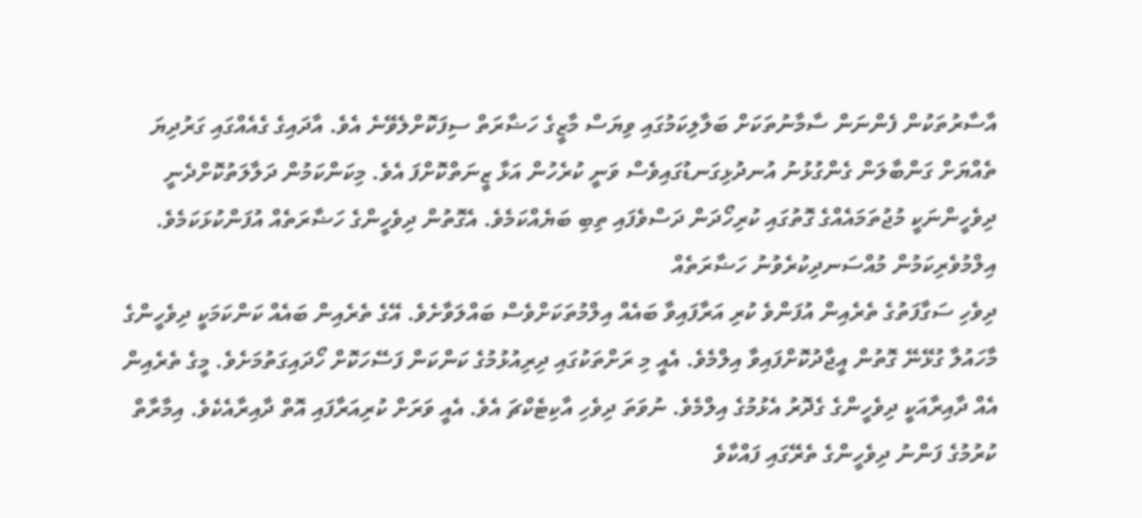އާސާރުތަކުން ފެންނަން ސާމާނުތަކަށް ބަލާލިކަމުގައި ވިޔަސް މާޒީގެ ހަޟާރަތް ސިފަކޮށްލެވޭނެ އެވެ. އާދައިގެ ގެއެއްގައި ގަރުދިޔަ ތެއްޔަށް ގަންބާލަން ގެންގުޅުނު އުނދުޅިގަނޑުގައިވެސް ވަނީ ކުރެހުން އަޅާ ޒީނަތްކޮށްފަ އެވެ. މިކަންކަމުން ދަލާލަތުކޮށްދެނީ ދިވެހީންނަކީ މުޖުތަމައެއްގެ ގޮތުގައި ކުރިހޯދަން ދަސްވެފައި ތިބި ބަޔެއްކަމެވެ. އެގޮތުން ދިވެހީންގެ ހަޟާރަތެއް އުފަންކުޅަކަމެވެ.
އިލްމުވެރިކަމުން މުއްސަނދިކުރެވުނު ހަޟާރަތެއް
ދިވެހި ސަގާފަތުގެ ތެރެއިން އުފަންވެ ކުރި އަރާފައިވާ ބައެއް އިލްމުތަކަށްވެސް ބައްލަވާށެވެ. އޭގެ ތެރެއިން ބައެއް ކަންކަމަކީ ދިވެހީންގެ މާހައުލާ ގުޅޭނޭ ގޮތުން އީޖާދުކޮށްފައިވާ އިލްމެވެ. އެއީ މި ރަށްތަކުގައި ދިރިއުޅުމުގެ ކަންކަން ފަސޭހަކޮށް ހޯދައިގަތުމަށެވެ. މީގެ ތެރެއިން އެއް ދާއިރާއަކީ ދިވެހީންގެ ގެދޮރު އެޅުމުގެ އިލްމެވެ. ނުވަތަ ދިވެހި އާކިޓެކްޗަ އެވެ. އެއީ ވަރަށް ކުރިއަރާފައި އޮތް ދާއިރާއެކެވެ. އިމާރާތް ކުރުމުގެ ފަންނު ދިވެހީންގެ ތެރޭގައި ފައްކާވެ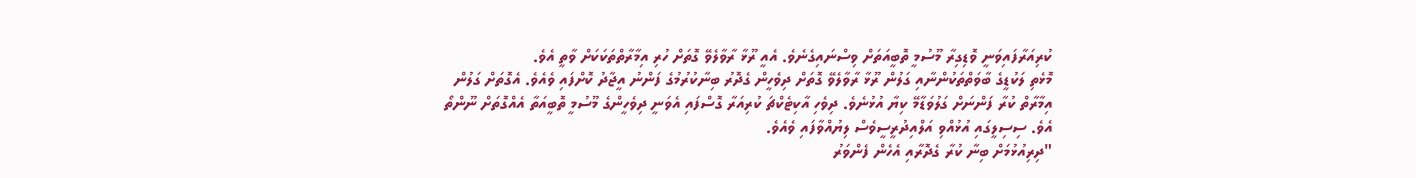ކުރިއަރާފައިވަނީ ވޮޑިގިރާ މޫސުމީ ތޮބީއަތަށް ވިސްނައިގެނެވެ. އެއީ ރޫޅާ ރާވާލެވޭ ގޮތަށް ހުރި އިމާރާތްތަކަކަށް ވާތީ އެވެ.
މޮޅެތި ލަކުޑީގެ ބާވަތްތަކުންނާއި ގަލުން ރޫޅާ ރާވާލެވޭ ގޮތަށް ދިވެހީން ގެދޮރު ބިނާކުރުމުގެ ފަންނު އީޖާދު ކޮށްފައި ވެއެވެ. އެގޮތަށް ގަލުން އިމާރާތް ކުރާ ފަންނަށް ގަލުވަޑާމޭ ކިޔާ އުޅުނެވެ. ދިވެހި އާކިޓެކްޗަ ކުރިއަރާ ގޮސްފައި އެވަނީ ދިވެހީންގެ މޫސުމީ ތޮބީއަތާ އެއްގޮތަށް ނޫންތޯ އެވެ. ސިސިލީގައި އުޅުއްވި އަލްއިދުރީސީވެސް ލިޔުއްވާފައި ވެއެވެ.
"ދިރިއުޅުމަށް ބިނާ ކުރާ ގެދޮރާއި އެހެން ފެންވަރު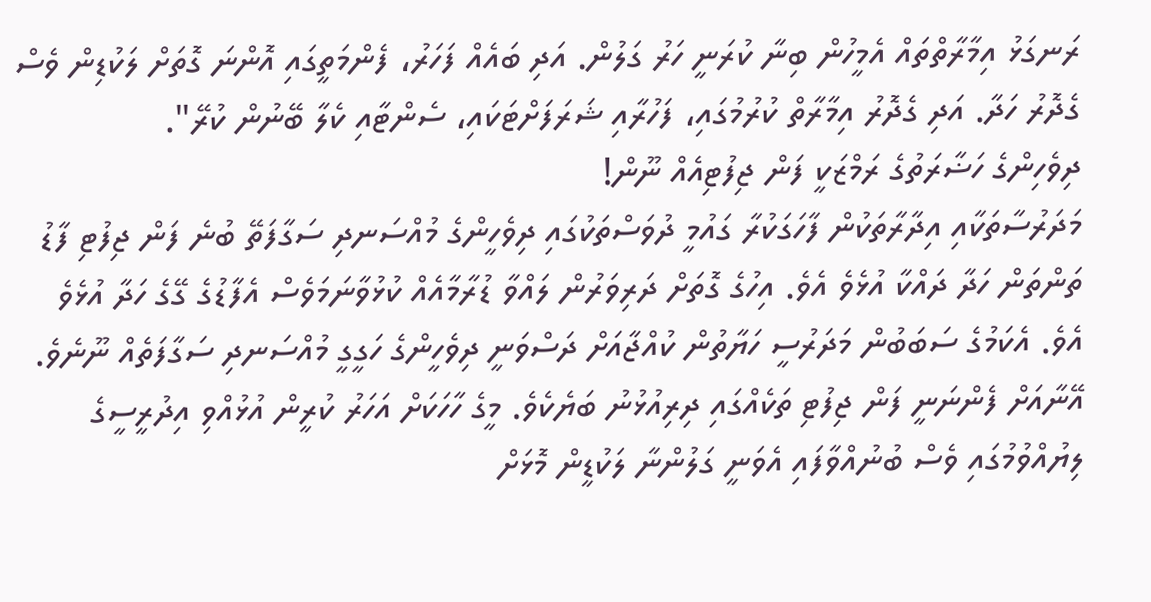ރަނގަޅު އިމާރާތްތައް އެމީހުން ބިނާ ކުރަނީ ހަރު ގަލުން. އަދި ބައެއް ފަހަރު، ފެންމަތީގައި އޮންނަ ގޮތަށް ލަކުޑިން ވެސް ގެދޮރު ހަދާ. އަދި ގެދޮރު އިމާރާތް ކުރުމުގައި، ފަހުރާއި ޝަރަފަށްޓަކައި، ސެންޓާއި ކެލާ ބޭނުން ކުރޭ".
ދިވެހިންގެ ހަޟާރަތުގެ ރަމްޒަކީ ފަން ޖިފުޓިއެއް ނޫން!
މަދަރުސާތަކާއި އިދާރާތަކުން ފާހަގަކުރާ ގައުމީ ދުވަސްތަކުގައި ދިވެހީންގެ މުއްސަނދި ސަގާފަތޭ ބުނެ ފަން ޖިފުޓި ފާޑު ތަންތަން ހަދާ ދައްކާ އުޅެވެ އެވެ. އިހުގެ ގޮތަށް ދަރިވަރުން ލައްވާ ޑުރާމާއެއް ކުޅުވާނަމަވެސް އެފާޑުގެ ގޭގެ ހަދާ އުޅެވެ އެވެ. އެކަމުގެ ސަބަބުން މަދަރުސީ ހަޔާތުން ކުއްޖާއަށް ދަސްވަނީ ދިވެހީންގެ ހަގީގީ މުއްސަނދި ސަގާފަތެއް ނޫނެވެ. އޭނާއަށް ފެންނަނީ ފަން ޖިފުޓި ތަކެއްގައި ދިރިއުޅުނު ބަޔެކެވެ. މީގެ ހާހަކަށް އަހަރު ކުރީން އުޅުއްވި އިދުރީސީގެ ލިޔުއްވުމުގައި ވެސް ބުނުއްވާފައި އެވަނީ ގަލުންނާ ލަކުޑީން މޮޅަށް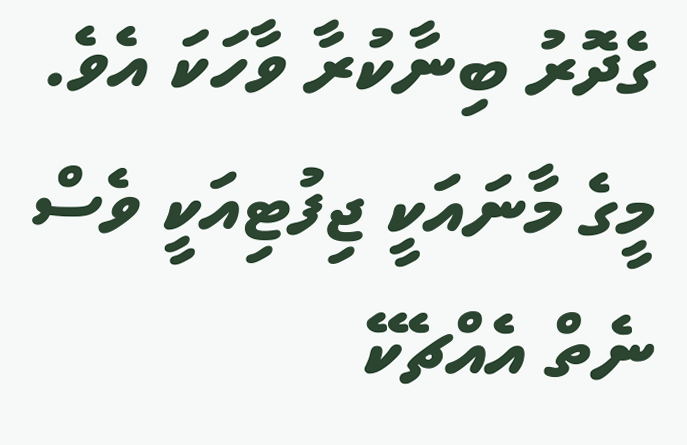ގެދޮރު ބިނާކުރާ ވާހަކަ އެވެ. މީގެ މާނައަކީ ޖިފުޓިއަކީ ވެސް ނެތް އެއްޗެކޭ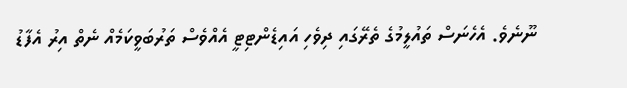ނޫނެވެ. އެހެނަސް ތައުލީމުގެ ތެރޭގައި ދިވެހި އައިޑެންޓިޓީ އެއްވެސް ތަރުބަވީކަމެއް ނެތް އިރު އެފާޑު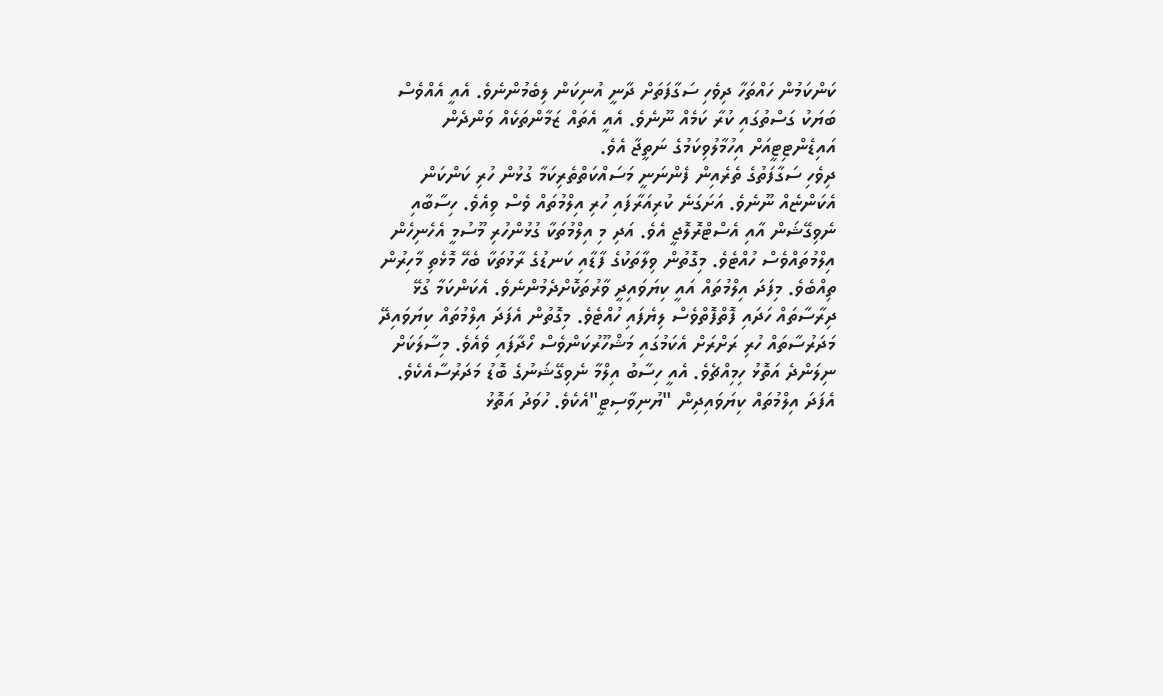ކަންކަމުން ހައްތަހާ ދިވެހި ސަގާފަތަށް ދާނީ އުނިކަން ލިބެމުންނެވެ. އެއީ އެއްވެސް ބަޔަކު ގަސްތުގައި ކުރާ ކަމެއް ނޫނެވެ. އެއީ އެތައް ޒަމާންތަކެއް ވަންދެން އައިޑެންޓިޓީއަށް އިހުމާލުވިކަމުގެ ނަތީޖާ އެވެ.
ދިވެހި ސަގާފަތުގެ ތެރެއިން ފެންނަނީ މަސައްކަތްތެރިކަމާ ގުޅުން ހުރި ކަންކަން އެކަންޏެއް ނޫނެވެ. އަށަގަނެ ކުރިއަރާފައި ހުރި އިލްމުތައް ވެސް ވިއެވެ. ހިސާބާއި ނެވިގޭޝަން އާއި އެސްޓްރޮލޮޖީ އެވެ. އަދި މި އިލްމުތަކާ ގުޅުންހުރި މޫސުމީ އެހެނިހެން އިލްމުތައްވެސް ހުއްޓެވެ. މިގޮތުން ވިލާތަކުގެ ފާޑާއި ކަނޑުގެ ރާޅުތަކާ ބެހޭ މޮޅެތި މާހިރުން ތިއްބެވެ. މިފަދަ އިލްމުތައް އައީ ކިޔަވައިދީ ވާރުތަކޮށްދެމުންނެވެ. އެކަންކަމާ ގުޅޭ ދިރާސާތައް ހަދައި ފޮތްފޮތްވެސް ލިޔެފައި ހުއްޓެވެ. މިގޮތުން އެފަދަ އިލްމުތައް ކިޔަވައިދޭ މަދަރުސާތައް ހުރި ރަށްރަށް އެކަމުގައި މަޝްހޫރުކަންވެސް ހޯދާފައި ވެއެވެ. މިސާލަކަށް ނިލަންދެ އަތޮޅު ހިމިއްޗެވެ. އެއީ ހިސާބު އިލްމާ ނެވިގޭޝަނުގެ ބޮޑު މަދަރުސާއެކެވެ. އެފަދަ އިލްމުތައް ކިޔަވައިދިން "ޔުނިވާސިޓީ"އެކެވެ. ހުވަދު އަތޮޅު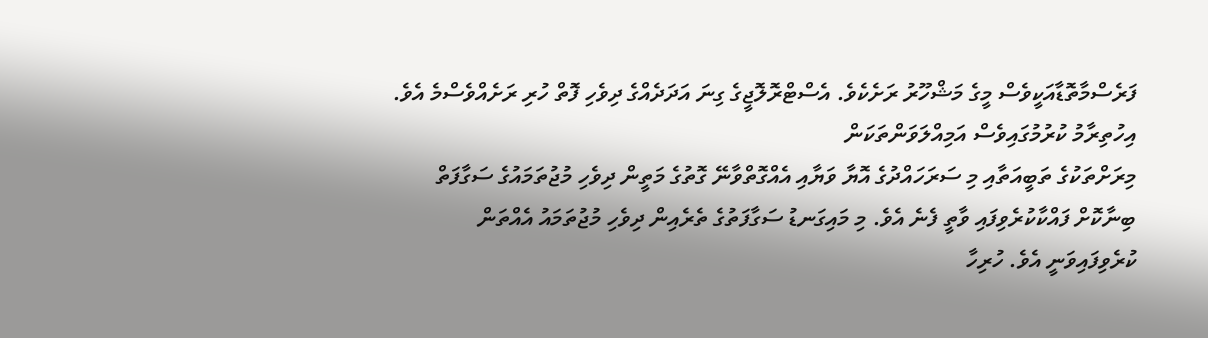ފަރެސްމާތޮޑާއަކީވެސް މީގެ މަޝްހޫރު ރަށެކެވެ. އެސްޓްރޮލޮޖީގެ ގިނަ އަދަދެއްގެ ދިވެހި ފޮތް ހުރި ރަށެއްވެސްމެ އެވެ.
އިހުތިރާމު ކުރުމުގައިވެސް އަމިއްލަވަންތަކަން
މިރަށްތަކުގެ ތަބީއަތާއި މި ސަރަހައްދުގެ އޮޔާ ވަޔާއި އެއްގޮތްވާނޭ ގޮތުގެ މަތީން ދިވެހި މުޖުތަމައުގެ ސަގާފަތް ބިނާކޮށް ފައްކާކުރެވިފައި ވާތީ ފެނެ އެވެ. މި މައިގަނޑު ސަގާފަތުގެ ތެރެއިން ދިވެހި މުޖުތަމައު އެއްތަން ކުރެވިފައިވަނީ އެވެ. ހުރިހާ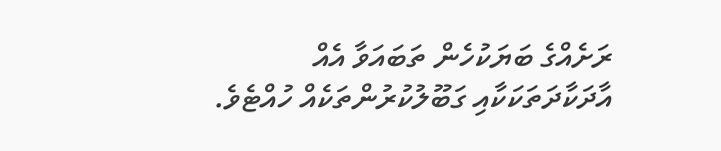ރަށެއްގެ ބަޔަކުހެން ތަބައަވާ އެއް އާދަކާދަތަކަކާއި ގަބޫލުކުރުންތަކެއް ހުއްޓެވެ.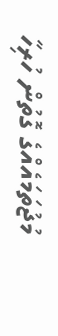މުޖުތަމައެއްގެ ގޮތުން ހުރިހާ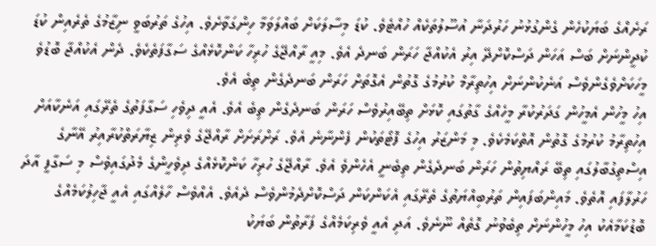ރަށެއްގެ ބަޔަކުހެން ގެންގުޅުނު ހަރުދަނާ އުސޫލުތަކެއް ހުއްޓެވެ. ކުޑަ މިސާލަކަށް ބައްލަވަމާ ހިންގަވާށެވެ. އިހުގެ ތަރުބަވީ ނިޒާމުގެ ތެރެއިން ކުޑަ ކުދީންނަށް ބަސް އަހަން ދަސްކޮށްދޭ އިރު އެކުއްޖާ ހަރަން ބަނދެ އެވެ. މިއީ ރާއްޖޭގެ ހުރިހާ ކަންކޮޅެއްގެ ސަގާފަތެކެވެ. ދެން އެކުއްޖާ ބޮޑުވެ މީހަކަށްވެގެންވެސް އަނެކުންނަށް އިހުތިރާމް ކުރުމުގެ ގޮތުން އެގޮތަށް ހަރަން ބަނދެގެން ތިބެ އެވެ.
އިހު މީހުން އެމީހުން ގަދަރުކުރާ މީހެއްގެ ގާތުގައި ކޮޅަށް ތިބޭއިރުވެސް ހަރަން ބަނދެގެން ތިބެ އެވެ. އެއީ ދިވެހި ސަގާފަތުގެ ތެރޭގައި އަނެކާއަށް އިހުތިރާމު ކުރުމުގެ ގޮތުން އޮތްކަމެކެވެ. މި މަންޒަރު އިހުގެ ފޮޓޯތަކުން ފެންނާނެ އެވެ. ރަށްރަށަށް ރާއްޖޭގެ ވެރިން ޒިޔާރަތްކުރާއިރު އޭނާގެ އިސްތިގުބާލުގައި ތިބޭ ރައްޔިތުން ހަރަން ބަނދެގެން ތިބެނީ އެހެންވެ އެވެ. ރާއްޖޭގެ ހުރިހާ ކަންކޮޅެއްގެ ދިވެހީންގެ މެދުގައިވެސް މި ސަގާފީ އާދަ ހަރުލާފައި އޮތެވެ. މައިންބަފައިން ތަރުބިއްޔަތުގެ ތެރޭގައި އެކަންކަން ދަސްކޮށްދެމުންވެސް ދެއެވެ. އެއްވެސް ހާލެއްގައި އެއީ ޖާހިލުކަމެއްގެ ބޮޑުކަމާއެކު އިހު މީހުންނަށް ތިބެވުނު ގޮތެއް ނޫނެވެ. އަދި އެއީ ވެރިކަމެއްގެ ފަރާތުން ބަޔަކު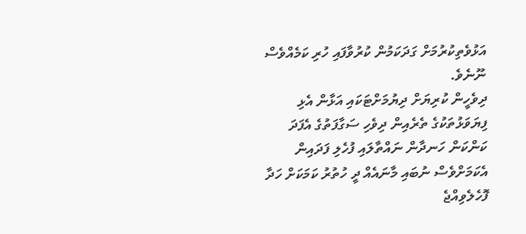އަޅުވެތިކުރުމަށް ގަދަކަމުން ކުރުވާފައި ހުރި ކަމެއްވެސް ނޫނެވެ.
ދިވެހީން ކުރިޔަށް ދިޔުމަށްޓަކައި އަޅާން އެޅި ފިޔަވަޅުތަކުގެ ތެރެއިން ދިވެހި ސަގާފަތުގެ އެފަދަ ކަންކަން ހަނދާން ނައްތާލައި ފުހެލި ފަދައިން އެކަމަށްވެސް ނުބައި މާނައެއް ދީ ހުތުރު ކަމަކަށް ހަދާ ފޮހެލެވިއްޖެ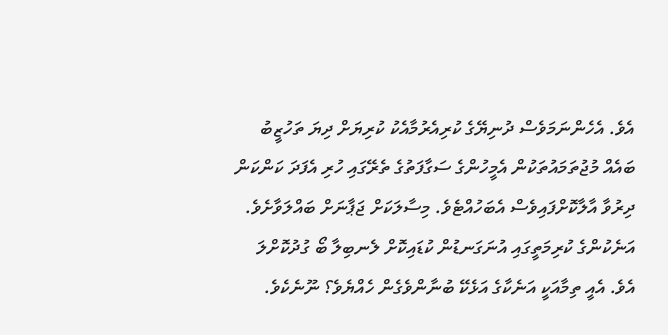އެވެ. އެހެންނަމަވެސް ދުނިޔޭގެ ކުރިއެރުމާއެކު ކުރިޔަށް ދިޔަ ތަހުޒީބު ބައެއް މުޖުތަމައުތަކުން އެމީހުންގެ ސަގާފަތުގެ ތެރޭގައި ހުރި އެފަދަ ކަންކަން ދިރުވާ އާލާކޮށްފައިވެސް އެބަހުއްޓެވެ. މިސާލަކަށް ޖަޕާނަށް ބައްލަވާށެވެ. އަނެކުންގެ ކުރިމަތީގައި އުނަގަނޑުން ކުޑައިކޮށް ލެނބިލާ ބޯ ގުދުކޮށްލަ އެވެ. އެއީ ތިމާއަކީ އަނެކާގެ އަޅެކޭ ބުނާންވެގެން ހެއްޔެވެ؟ ނޫނެކެވެ.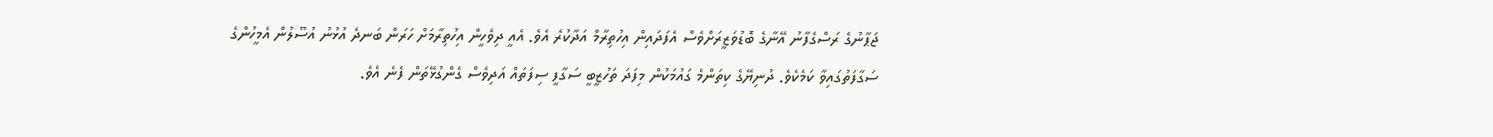ޖަޕާނުގެ ރަސްގެފާނު އޭނާގެ ބޮޑުވަޒީރަށްވެސް އެފަދައިން އިހުތިރާމް އަދާކުރެ އެވެ. އެއީ ދިވެހީން އިހުތިރާމަށް ހަރަން ބަނދެ އުޅުނު އުސޫލުން އެމީހުންގެ ސަގާފަތުގައިވާ ކަމެކެވެ. ދުނިޔޭގެ ކިތަންމެ ގައުމަކުން މިފަދަ ތަހުޒީބީ ސަގާފީ ސިފަތައް އަދިވެސް ގެންގުޅޭތަން ފެނެ އެވެ.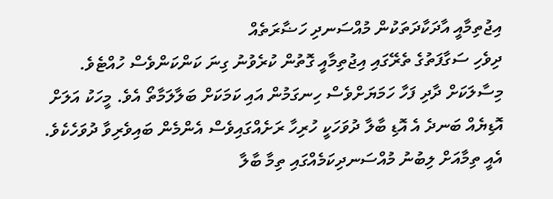އިޖުތިމާއީ އާދަކާދަތަކުން މުއްސަނދި ހަޟާރަތެއް
ދިވެހި ސަގާފަތުގެ ތެރޭގައި އިޖުތިމާއީ ގޮތުން ކުރެވުނު ގިނަ ކަންކަންވެސް ހުއްޓެވެ. މިސާލަކަށް ދާދި ފަހާ ހަމަޔަށްވެސް ހިނގަމުން އައި ކަމަކަށް ބަލާލަމާތޯ އެވެ. މީހަކު އަލަށް އޮޑިޔެއް ބަނދެ އެ އޮޑި ބާލާ ދުވަހަކީ ހުރިހާ ރަށެއްގައިވެސް އެންމެން ބައިވެރިވާ ދުވަހެކެވެ. އެއީ ތިމާއަށް ލިބުނު މުއްސަނދިކަމެއްގައި ތިމާ ބާލާ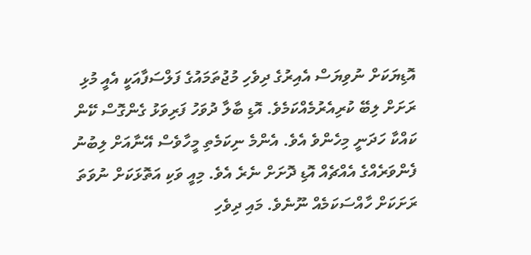އޮޑިޔަކަށް ނުވިޔަސް އެއިރުގެ ދިވެހި މުޖުތަމައުގެ ފަލްސަފާއަކީ އެއީ މުޅި ރަށަށް ލިބޭ ކުރިއެރުމެއްކަމެވެ. އޮޑި ބާލާ ދުވަހު ފަރިވަޅު ގެންގޮސް ކޭން ކައްކާ ހަދަނީ މިހެންވެ އެވެ. އެންމެ ނިކަމެތި މީހާވެސް އޭނާއަށް ލިބުނު ފެންވަރެއްގެ އެއްޗެއް އޮޑި ދޮށަށް ނެރެ އެވެ. މިއީ ވަކި އަތޮޅަކަށް ނުވަތަ ރަށަކަށް ހާއްސަކަމެއް ނޫނެވެ. މައި ދިވެހި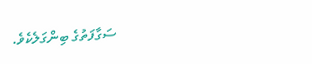ސަގާފަތުގެ ބިންގަލެކެވެ.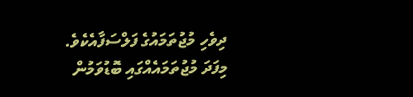ދިވެހި މުޖުތަމައުގެ ފަލްސަފާއެކެވެ. މިފަދަ މުޖުތަމައެއްގައި ބޮޑުވަމުން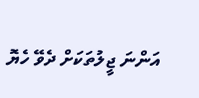އަންނަ ޖީލުތަކަށް ދެވޭ ހެޔޮ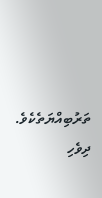ތަރުބިއްޔަތެކެވެ.
ދިވެހި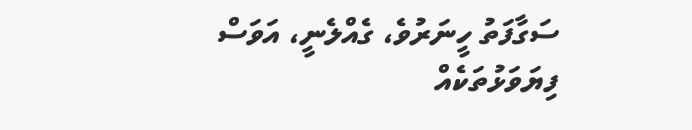ސަގާފަތު ހީނަރުވެ، ގެއްލެނީ، އަވަސް ފިޔަވަޅުތަކެއް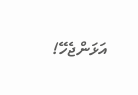އަޅަންޖެހޭ!